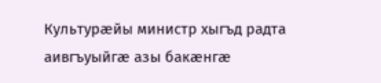Культурæйы министр хыгъд радта аивгъуыйгæ азы бакæнгæ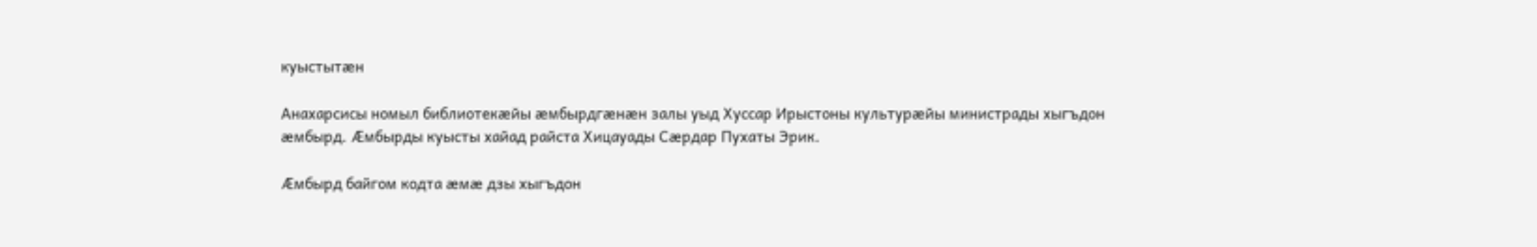куыстытæн

Анахарсисы номыл библиотекæйы æмбырдгæнæн залы уыд Хуссар Ирыстоны культурæйы министрады хыгъдон æмбырд. Æмбырды куысты хайад райста Хицауады Сæрдар Пухаты Эрик.

Æмбырд байгом кодта æмæ дзы хыгъдон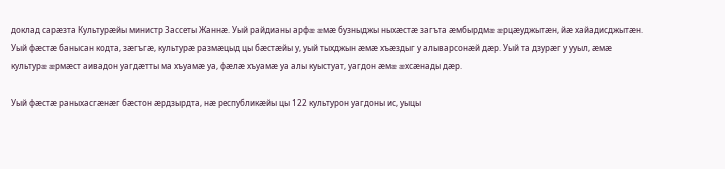доклад сарæзта Культурæйы министр Зассеты Жаннæ. Уый райдианы арфæ æмæ бузныджы ныхæстæ загъта æмбырдмæ æрцæуджытæн, йæ хайадисджытæн. Уый фæстæ банысан кодта, зæгъгæ, культурæ размæцыд цы бæстæйы у, уый тыхджын æмæ хъæздыг у алыварсонæй дæр. Уый та дзурæг у ууыл, æмæ культурæ æрмæст аивадон уагдæтты ма хъуамæ уа, фæлæ хъуамæ уа алы куыстуат, уагдон æмæ æхсæнады дæр.

Уый фæстæ раныхасгæнæг бæстон æрдзырдта, нæ республикæйы цы 122 культурон уагдоны ис, уыцы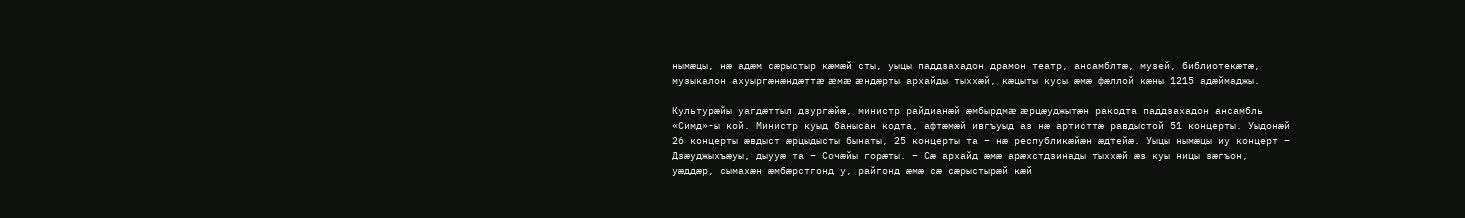нымæцы, нæ адæм сæрыстыр кæмæй сты, уыцы паддзахадон драмон театр, ансамблтæ, музей, библиотекæтæ, музыкалон ахуыргæнæндæттæ æмæ æндæрты архайды тыххæй, кæцыты кусы æмæ фæллой кæны 1215 адæймаджы.

Культурæйы уагдæттыл дзургæйæ, министр райдианæй æмбырдмæ æрцæуджытæн ракодта паддзахадон ансамбль «Симд»-ы кой. Министр куыд банысан кодта, афтæмæй ивгъуыд аз нæ артисттæ равдыстой 51 концерты. Уыдонæй 26 концерты æвдыст æрцыдысты бынаты, 25 концерты та – нæ республикæйæн æдтейæ. Уыцы нымæцы иу концерт – Дзæуджыхъæуы, дыууæ та – Сочæйы горæты. – Сæ архайд æмæ арæхстдзинады тыххæй æз куы ницы зæгъон, уæддæр, сымахæн æмбæрстгонд у, райгонд æмæ сæ сæрыстырæй кæй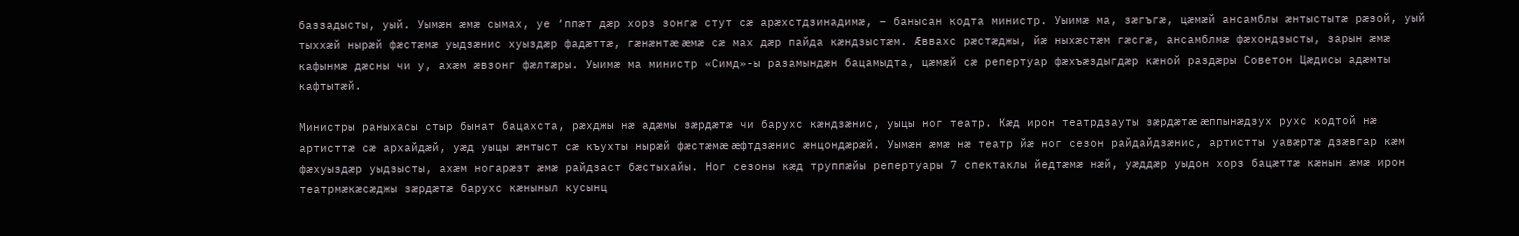баззадысты, уый. Уымæн æмæ сымах, уе ‘ппæт дæр хорз зонгæ стут сæ арæхстдзинадимæ, – банысан кодта министр. Уыимæ ма, зæгъгæ, цæмæй ансамблы æнтыстытæ рæзой, уый тыххæй нырæй фæстæмæ уыдзæнис хуыздæр фадæттæ, гæнæнтæ æмæ сæ мах дæр пайда кæндзыстæм. Æввахс рæстæджы, йæ ныхæстæм гæсгæ, ансамблмæ фæхондзысты, зарын æмæ кафынмæ дæсны чи у, ахæм æвзонг фæлтæры. Уыимæ ма министр «Симд»-ы разамындæн бацамыдта, цæмæй сæ репертуар фæхъæздыгдæр кæной раздæры Советон Цæдисы адæмты кафтытæй.

Министры раныхасы стыр бынат бацахста, рæхджы нæ адæмы зæрдæтæ чи барухс кæндзæнис, уыцы ног театр. Кæд ирон театрдзауты зæрдæтæ æппынæдзух рухс кодтой нæ артисттæ сæ архайдæй, уæд уыцы æнтыст сæ къухты нырæй фæстæмæ æфтдзæнис æнцондæрæй. Уымæн æмæ нæ театр йæ ног сезон райдайдзæнис, артистты уавæртæ дзæвгар кæм фæхуыздæр уыдзысты, ахæм ногарæзт æмæ райдзаст бæстыхайы. Ног сезоны кæд труппæйы репертуары 7 спектаклы йедтæмæ нæй, уæддæр уыдон хорз бацæттæ кæнын æмæ ирон театрмæкæсæджы зæрдæтæ барухс кæныныл кусынц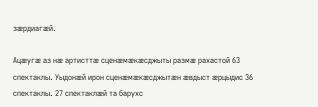зæрдиагæй.

Ацæугæ аз нæ артисттæ сценæмæкæсджыты размæ рахастой 63 спектаклы. Уыдонæй ирон сценæмæкæсджытæн æвдыст æрцыдис 36 спектаклы. 27 спектаклæй та барухс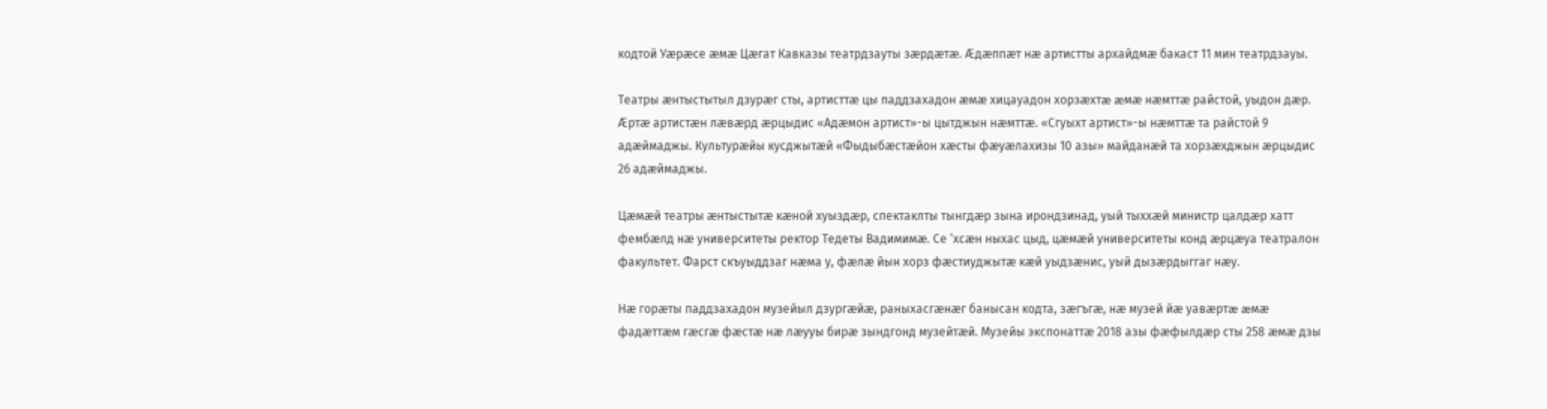кодтой Уæрæсе æмæ Цæгат Кавказы театрдзауты зæрдæтæ. Æдæппæт нæ артистты архайдмæ бакаст 11 мин театрдзауы.

Театры æнтыстытыл дзурæг сты, артисттæ цы паддзахадон æмæ хицауадон хорзæхтæ æмæ нæмттæ райстой, уыдон дæр. Æртæ артистæн лæвæрд æрцыдис «Адæмон артист»-ы цытджын нæмттæ. «Сгуыхт артист»-ы нæмттæ та райстой 9 адæймаджы. Культурæйы кусджытæй «Фыдыбæстæйон хæсты фæуæлахизы 10 азы» майданæй та хорзæхджын æрцыдис 26 адæймаджы.

Цæмæй театры æнтыстытæ кæной хуыздæр, спектаклты тынгдæр зына ирондзинад, уый тыххæй министр цалдæр хатт фембæлд нæ университеты ректор Тедеты Вадимимæ. Се ‘хсæн ныхас цыд, цæмæй университеты конд æрцæуа театралон факультет. Фарст скъуыддзаг нæма у, фæлæ йын хорз фæстиуджытæ кæй уыдзæнис, уый дызæрдыггаг нæу.

Нæ горæты паддзахадон музейыл дзургæйæ, раныхасгæнæг банысан кодта, зæгъгæ, нæ музей йæ уавæртæ æмæ фадæттæм гæсгæ фæстæ нæ лæууы бирæ зындгонд музейтæй. Музейы экспонаттæ 2018 азы фæфылдæр сты 258 æмæ дзы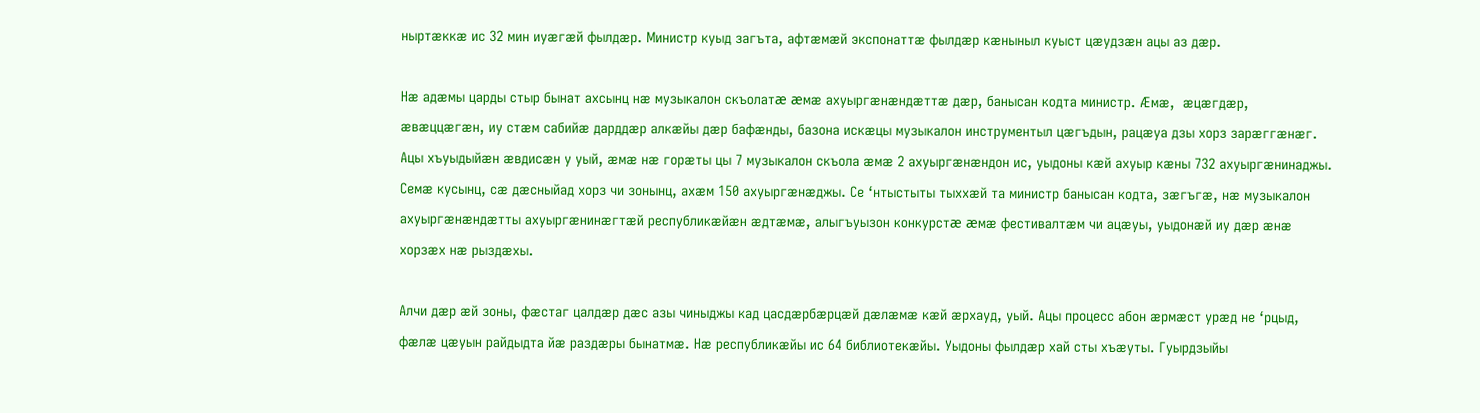ныртæккæ ис 32 мин иуæгæй фылдæр. Министр куыд загъта, афтæмæй экспонаттæ фылдæр кæныныл куыст цæудзæн ацы аз дæр.

Нæ адæмы царды стыр бынат ахсынц нæ музыкалон скъолатæ æмæ ахуыргæнæндæттæ дæр, банысан кодта министр. Æмæ,  æцæгдæр, æвæццæгæн, иу стæм сабийæ дарддæр алкæйы дæр бафæнды, базона искæцы музыкалон инструментыл цæгъдын, рацæуа дзы хорз зарæггæнæг. Ацы хъуыдыйæн æвдисæн у уый, æмæ нæ горæты цы 7 музыкалон скъола æмæ 2 ахуыргæнæндон ис, уыдоны кæй ахуыр кæны 732 ахуыргæнинаджы. Семæ кусынц, сæ дæсныйад хорз чи зонынц, ахæм 150 ахуыргæнæджы. Се ‘нтыстыты тыххæй та министр банысан кодта, зæгъгæ, нæ музыкалон ахуыргæнæндæтты ахуыргæнинæгтæй республикæйæн æдтæмæ, алыгъуызон конкурстæ æмæ фестивалтæм чи ацæуы, уыдонæй иу дæр æнæ хорзæх нæ рыздæхы.

Алчи дæр æй зоны, фæстаг цалдæр дæс азы чиныджы кад цасдæрбæрцæй дæлæмæ кæй æрхауд, уый. Ацы процесс абон æрмæст урæд не ‘рцыд, фæлæ цæуын райдыдта йæ раздæры бынатмæ. Нæ республикæйы ис 64 библиотекæйы. Уыдоны фылдæр хай сты хъæуты. Гуырдзыйы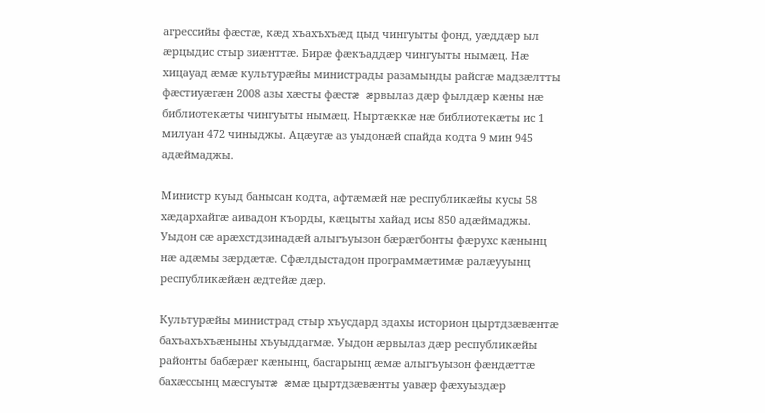агрессийы фæстæ, кæд хъахъхъæд цыд чингуыты фонд, уæддæр ыл æрцыдис стыр зиæнттæ. Бирæ фæкъаддæр чингуыты нымæц. Нæ хицауад æмæ культурæйы министрады разамынды райсгæ мадзæлтты фæстиуæгæн 2008 азы хæсты фæстæ æрвылаз дæр фылдæр кæны нæ библиотекæты чингуыты нымæц. Ныртæккæ нæ библиотекæты ис 1 милуан 472 чиныджы. Ацæугæ аз уыдонæй спайда кодта 9 мин 945 адæймаджы.

Министр куыд банысан кодта, афтæмæй нæ республикæйы кусы 58 хæдархайгæ аивадон къорды, кæцыты хайад исы 850 адæймаджы. Уыдон сæ арæхстдзинадæй алыгъуызон бæрæгбонты фæрухс кæнынц нæ адæмы зæрдæтæ. Сфæлдыстадон программæтимæ ралæууынц республикæйæн æдтейæ дæр.

Культурæйы министрад стыр хъусдард здахы историон цыртдзæвæнтæ бахъахъхъæныны хъуыддагмæ. Уыдон æрвылаз дæр республикæйы районты бабæрæг кæнынц, басгарынц æмæ алыгъуызон фæндæттæ бахæссынц мæсгуытæ æмæ цыртдзæвæнты уавæр фæхуыздæр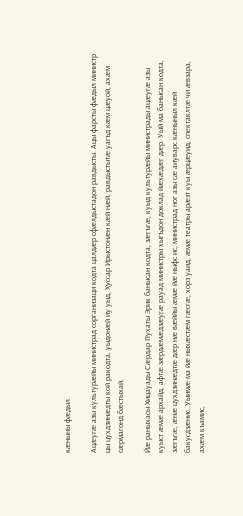кæныны фæдыл.

Ацæугæ азы культурæйы министрад сорганизаци кодта цалдæр сфæлдыстадон равдысты. Ацы фарсты фæдыл министр цы цухдзинæдты кой ракодта, уыдонæй иу уыд, Хуссар Ирыстонæн кæй нæй, равдыстытæ уагъд кæм цæуой, ахæм сæрмагонд бæстыхай.

Йæ раныхасы Хицауады Сæрдар Пухаты Эрик банысан кодта, зæгъгæ, куыд культурæйы министрады ацæугæ азы куыст æмæ архайд, афтæ зæрдæмæдзæугæ рауад министры хыгъдон доклад йæхæдæг дæр. Уый ма банысан кодта, зæгъгæ, æнæ цухдзинæдтæ дæр нæ вæййы æмæ йæ ныфс ис, министрад ног азы сæ аиуварс кæныныл кæй бакусдзæнис. Уыимæ ма йæ ныхæстæм гæсгæ, хорз уаид, æмæ театры арæзт куы æрцæуид, спектаклтæ чи æвзара, ахæм къамис,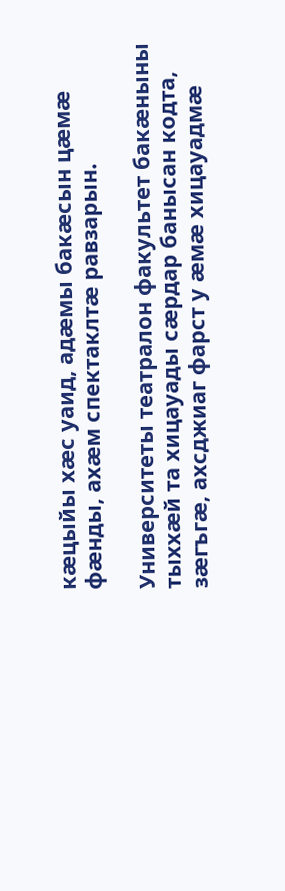кæцыйы хæс уаид, адæмы бакæсын цæмæ фæнды, ахæм спектаклтæ равзарын.

Университеты театралон факультет бакæныны тыххæй та хицауады сæрдар банысан кодта, зæгъгæ, ахсджиаг фарст у æмæ хицауадмæ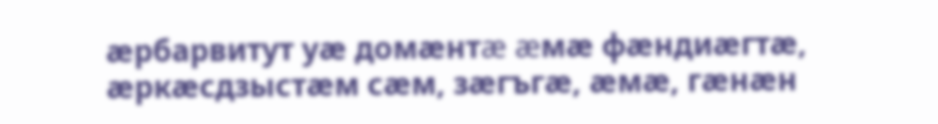æрбарвитут уæ домæнтæ æмæ фæндиæгтæ, æркæсдзыстæм сæм, зæгъгæ, æмæ, гæнæн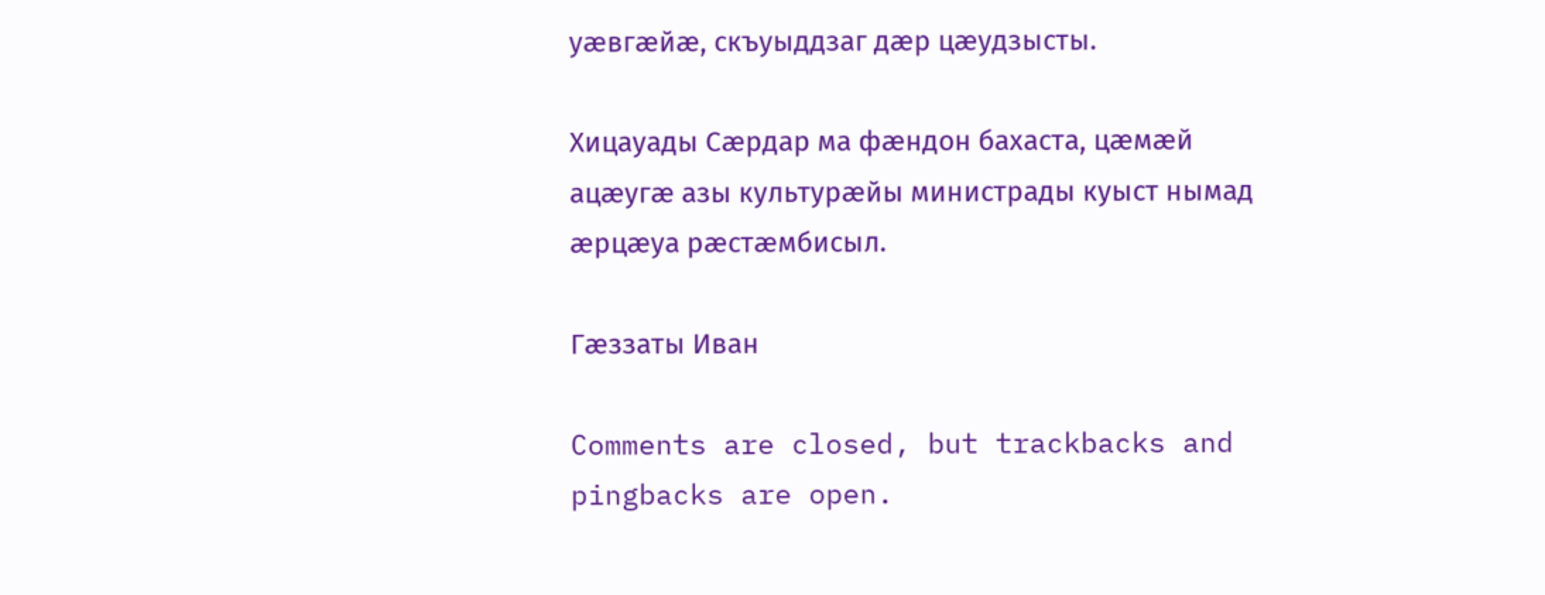уæвгæйæ, скъуыддзаг дæр цæудзысты.

Хицауады Сæрдар ма фæндон бахаста, цæмæй ацæугæ азы культурæйы министрады куыст нымад æрцæуа рæстæмбисыл.

Гæззаты Иван

Comments are closed, but trackbacks and pingbacks are open.